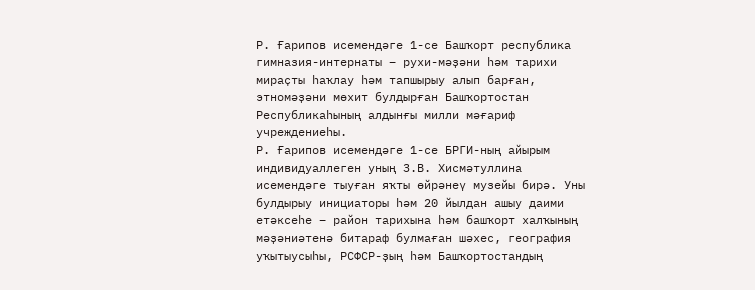Р. Ғарипов исемендәге 1-се Башҡорт республика гимназия-интернаты – рухи-мәҙәни һәм тарихи мираҫты һаҡлау һәм тапшырыу алып барған, этномәҙәни мөхит булдырған Башҡортостан Республикаһының алдынғы милли мәғариф учреждениеһы.
Р. Ғарипов исемендәге 1-се БРГИ-ның айырым индивидуаллеген уның З.В. Хисмәтуллина исемендәге тыуған яҡты өйрәнеү музейы бирә. Уны булдырыу инициаторы һәм 20 йылдан ашыу даими етәксеһе – район тарихына һәм башҡорт халҡының мәҙәниәтенә битараф булмаған шәхес, география уҡытыусыһы, РСФСР-ҙың һәм Башҡортостандың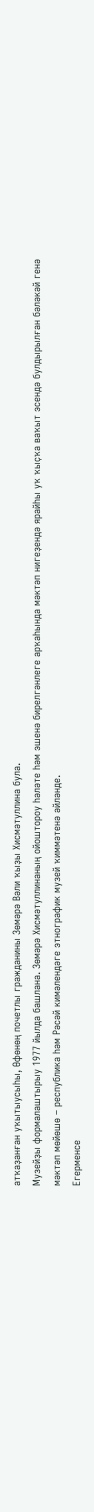атҡаҙанған уҡытыусыһы, Өфөнөң почетлы гражданины Зөмәрә Вәли ҡыҙы Хисмәтуллина була.
Музейҙы формалаштырыу 1977 йылда башлана. Зөмәрә Хисмәтуллинаның ойоштороу һәләте һәм эшенә бирелгәнлеге арҡаһында мәктәп нигеҙендә ярайһы уҡ ҡыҫҡа ваҡыт эсендә булдырылған бәләкәй генә мәктәп мөйөшө – республика һәм Рәсәй кимәлендәге этнографик музей ҡиммәтенә әйләнде.
Егерменсе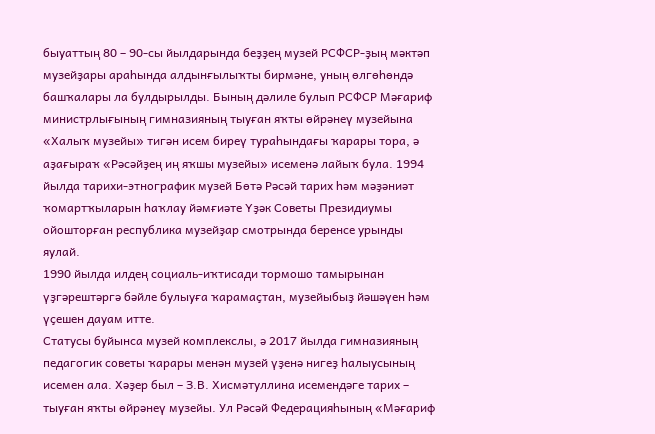быуаттың 80 – 90-сы йылдарында беҙҙең музей РСФСР-ҙың мәктәп музейҙары араһында алдынғылыҡты бирмәне, уның өлгөһөндә башҡалары ла булдырылды. Бының дәлиле булып РСФСР Мәғариф министрлығының гимназияның тыуған яҡты өйрәнеү музейына «Халыҡ музейы» тигән исем биреү тураһындағы ҡарары тора, ә аҙағыраҡ «Рәсәйҙең иң яҡшы музейы» исеменә лайыҡ була. 1994 йылда тарихи-этнографик музей Бөтә Рәсәй тарих һәм мәҙәниәт ҡомартҡыларын һаҡлау йәмғиәте Үҙәк Советы Президиумы ойошторған республика музейҙар смотрында беренсе урынды яулай.
1990 йылда илдең социаль-иҡтисади тормошо тамырынан үҙгәрештәргә бәйле булыуға ҡарамаҫтан, музейыбыҙ йәшәүен һәм үҫешен дауам итте.
Статусы буйынса музей комплекслы, ә 2017 йылда гимназияның педагогик советы ҡарары менән музей үҙенә нигеҙ һалыусының исемен ала. Хәҙер был – З.В. Хисмәтуллина исемендәге тарих – тыуған яҡты өйрәнеү музейы. Ул Рәсәй Федерацияһының «Мәғариф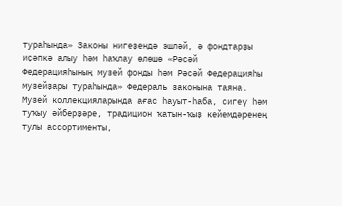тураһында» Законы нигеҙендә эшләй, ә фондтарҙы иҫәпкә алыу һәм һаҡлау өлөшө «Рәсәй Федерацияһының музей фонды һәм Рәсәй Федерацияһы музейҙары тураһында» Федераль законына таяна.
Музей коллекцияларында ағас һауыт-һаба, сигеү һәм туҡыу әйберҙәре, традицион ҡатын-ҡыҙ кейемдәренең тулы ассортименты,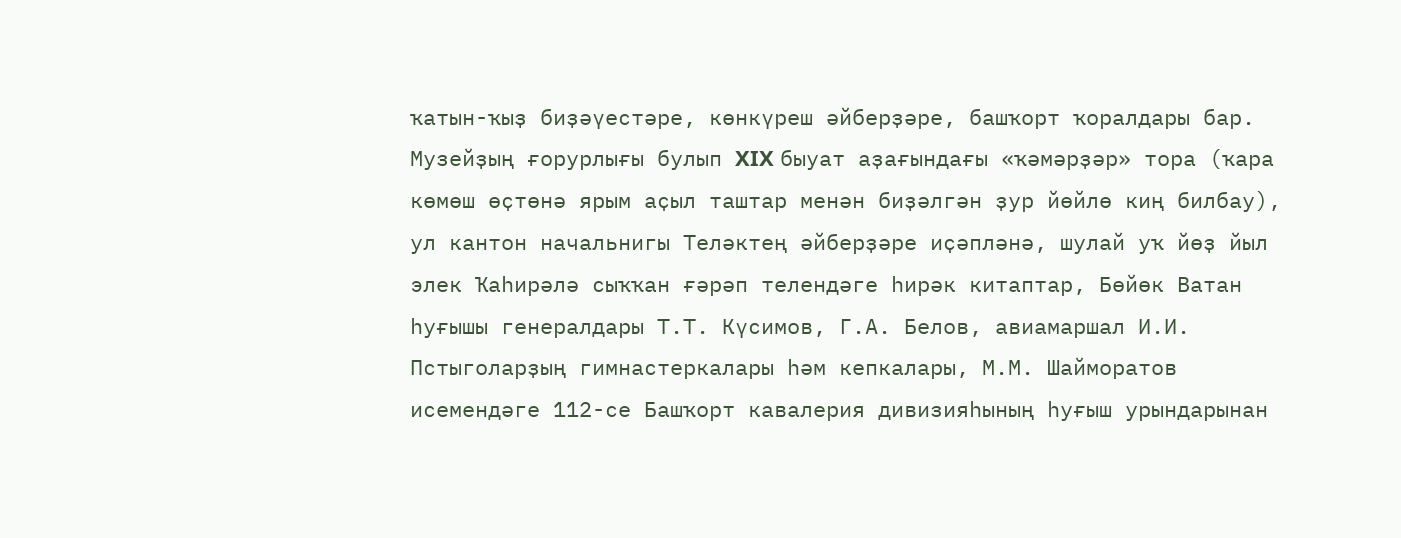ҡатын-ҡыҙ биҙәүестәре, көнкүреш әйберҙәре, башҡорт ҡоралдары бар. Музейҙың ғорурлығы булып XIX быуат аҙағындағы «ҡәмәрҙәр» тора (ҡара көмөш өҫтөнә ярым аҫыл таштар менән биҙәлгән ҙур йөйлө киң билбау), ул кантон начальнигы Теләктең әйберҙәре иҫәпләнә, шулай уҡ йөҙ йыл элек Ҡаһирәлә сыҡҡан ғәрәп телендәге һирәк китаптар, Бөйөк Ватан һуғышы генералдары Т.Т. Күсимов, Г.А. Белов, авиамаршал И.И. Пстыголарҙың гимнастеркалары һәм кепкалары, М.М. Шайморатов исемендәге 112-се Башҡорт кавалерия дивизияһының һуғыш урындарынан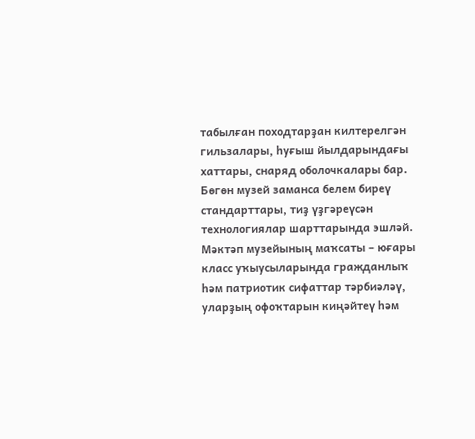табылған походтарҙан килтерелгән гильзалары, һуғыш йылдарындағы хаттары, снаряд оболочкалары бар.
Бөгөн музей заманса белем биреү стандарттары, тиҙ үҙгәреүсән технологиялар шарттарында эшләй.
Мәктәп музейының маҡсаты – юғары класс уҡыусыларында гражданлыҡ һәм патриотик сифаттар тәрбиәләү, уларҙың офоҡтарын киңәйтеү һәм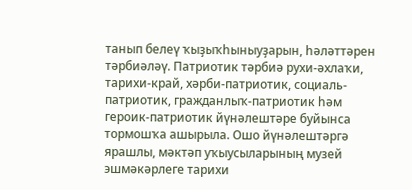танып белеү ҡыҙыҡһыныуҙарын, һәләттәрен тәрбиәләү. Патриотик тәрбиә рухи-әхлаҡи, тарихи-край, хәрби-патриотик, социаль-патриотик, гражданлыҡ-патриотик һәм героик-патриотик йүнәлештәре буйынса тормошҡа ашырыла. Ошо йүнәлештәргә ярашлы, мәктәп уҡыусыларының музей эшмәкәрлеге тарихи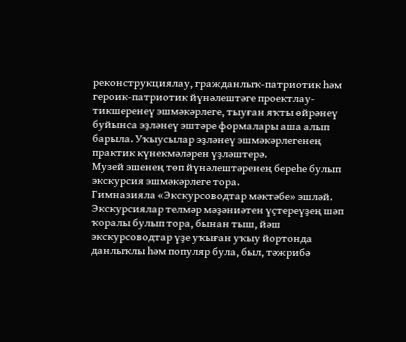реконструкциялау, гражданлыҡ-патриотик һәм героик-патриотик йүнәлештәге проектлау-тикшеренеү эшмәкәрлеге, тыуған яҡты өйрәнеү буйынса эҙләнеү эштәре формалары аша алып барыла. Уҡыусылар эҙләнеү эшмәкәрлегенең практик күнекмәләрен үҙләштерә.
Музей эшенең төп йүнәлештәренең береһе булып экскурсия эшмәкәрлеге тора.
Гимназияла «Экскурсоводтар мәктәбе» эшләй. Экскурсиялар телмәр мәҙәниәтен үҫтереүҙең шәп ҡоралы булып тора, бынан тыш, йәш экскурсоводтар үҙе уҡыған уҡыу йортонда данлыҡлы һәм популяр була, был, тәжрибә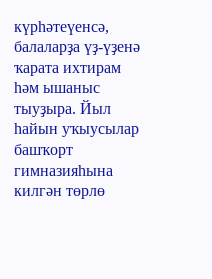күрһәтеүенсә, балаларҙа үҙ-үҙенә ҡарата ихтирам һәм ышаныс тыуҙыра. Йыл һайын уҡыусылар башҡорт гимназияһына килгән төрлө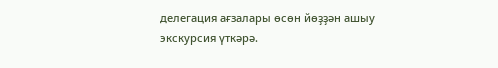делегация ағзалары өсөн йөҙҙән ашыу экскурсия үткәрә.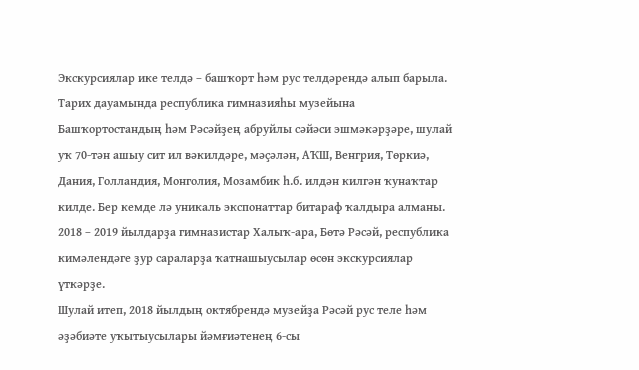Экскурсиялар ике телдә – башҡорт һәм рус телдәрендә алып барыла. Тарих дауамында республика гимназияһы музейына Башҡортостандың һәм Рәсәйҙең абруйлы сәйәси эшмәкәрҙәре, шулай уҡ 70-тән ашыу сит ил вәкилдәре, мәҫәлән, АҠШ, Венгрия, Төркиә, Дания, Голландия, Монголия, Мозамбик һ.б. илдән килгән ҡунаҡтар килде. Бер кемде лә уникаль экспонаттар битараф ҡалдыра алманы.
2018 – 2019 йылдарҙа гимназистар Халыҡ-ара, Бөтә Рәсәй, республика кимәлендәге ҙур сараларҙа ҡатнашыусылар өсөн экскурсиялар үткәрҙе.
Шулай итеп, 2018 йылдың октябрендә музейҙа Рәсәй рус теле һәм әҙәбиәте уҡытыусылары йәмғиәтенең 6-сы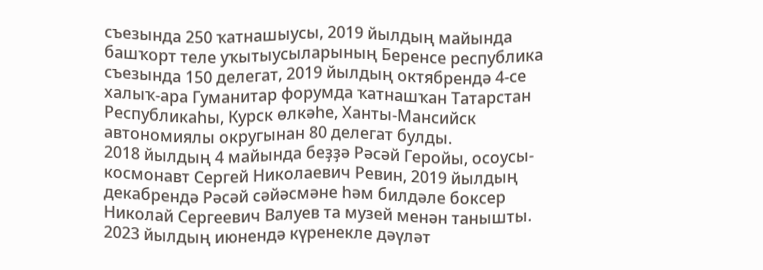съезында 250 ҡатнашыусы, 2019 йылдың майында башҡорт теле уҡытыусыларының Беренсе республика съезында 150 делегат, 2019 йылдың октябрендә 4-се халыҡ-ара Гуманитар форумда ҡатнашҡан Татарстан Республикаһы, Курск өлкәһе, Ханты-Мансийск автономиялы округынан 80 делегат булды.
2018 йылдың 4 майында беҙҙә Рәсәй Геройы, осоусы-космонавт Сергей Николаевич Ревин, 2019 йылдың декабрендә Рәсәй сәйәсмәне һәм билдәле боксер Николай Сергеевич Валуев та музей менән танышты. 2023 йылдың июнендә күренекле дәүләт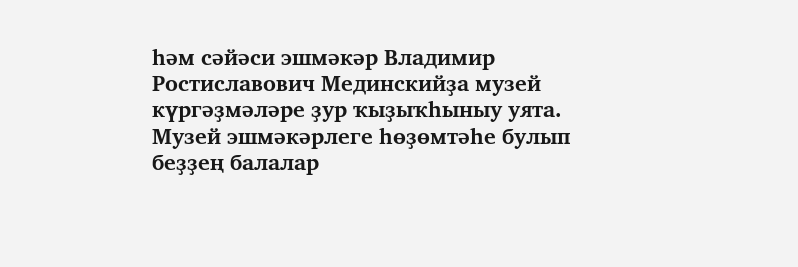һәм сәйәси эшмәкәр Владимир Ростиславович Мединскийҙа музей күргәҙмәләре ҙур ҡыҙыҡһыныу уята.
Музей эшмәкәрлеге һөҙөмтәһе булып беҙҙең балалар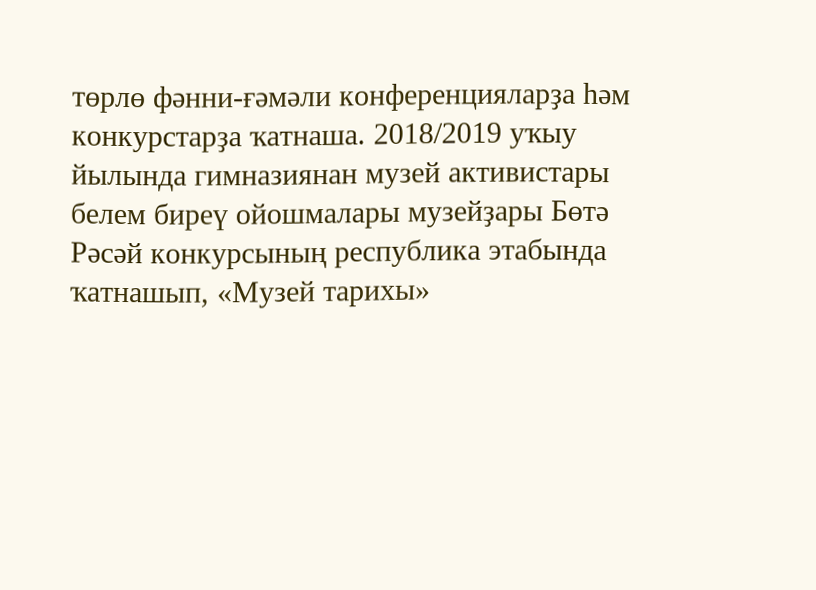төрлө фәнни-ғәмәли конференцияларҙа һәм конкурстарҙа ҡатнаша. 2018/2019 уҡыу йылында гимназиянан музей активистары белем биреү ойошмалары музейҙары Бөтә Рәсәй конкурсының республика этабында ҡатнашып, «Музей тарихы»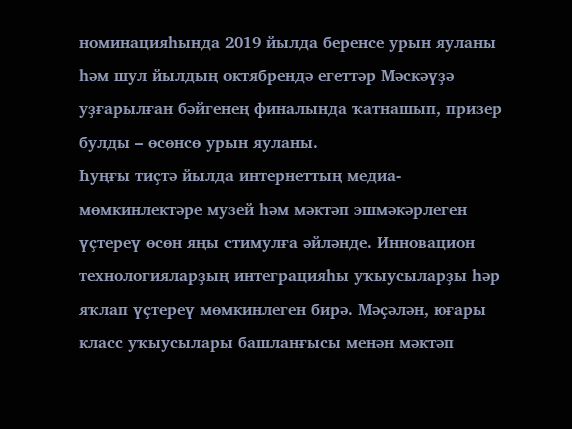номинацияһында 2019 йылда беренсе урын яуланы һәм шул йылдың октябрендә егеттәр Мәскәүҙә уҙғарылған бәйгенең финалында ҡатнашып, призер булды – өсөнсө урын яуланы.
Һуңғы тиҫтә йылда интернеттың медиа-мөмкинлектәре музей һәм мәктәп эшмәкәрлеген үҫтереү өсөн яңы стимулға әйләнде. Инновацион технологияларҙың интеграцияһы уҡыусыларҙы һәр яҡлап үҫтереү мөмкинлеген бирә. Мәҫәлән, юғары класс уҡыусылары башланғысы менән мәктәп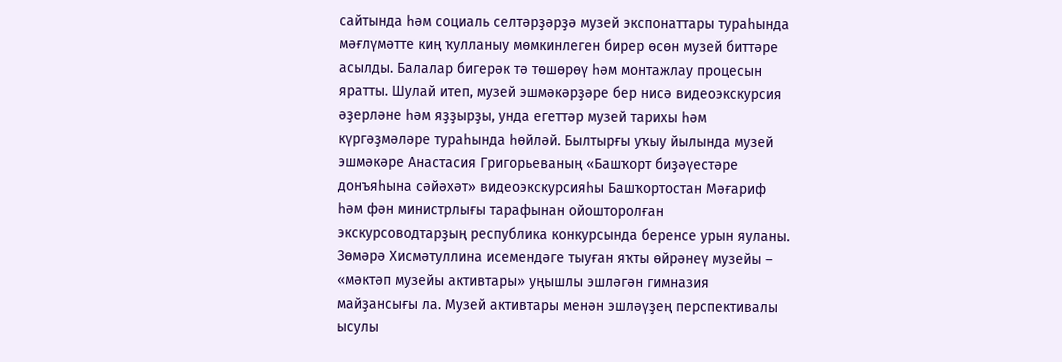сайтында һәм социаль селтәрҙәрҙә музей экспонаттары тураһында мәғлүмәтте киң ҡулланыу мөмкинлеген бирер өсөн музей биттәре асылды. Балалар бигерәк тә төшөрөү һәм монтажлау процесын яратты. Шулай итеп, музей эшмәкәрҙәре бер нисә видеоэкскурсия әҙерләне һәм яҙҙырҙы, унда егеттәр музей тарихы һәм күргәҙмәләре тураһында һөйләй. Былтырғы уҡыу йылында музей эшмәкәре Анастасия Григорьеваның «Башҡорт биҙәүестәре донъяһына сәйәхәт» видеоэкскурсияһы Башҡортостан Мәғариф һәм фән министрлығы тарафынан ойошторолған экскурсоводтарҙың республика конкурсында беренсе урын яуланы.
Зөмәрә Хисмәтуллина исемендәге тыуған яҡты өйрәнеү музейы – «мәктәп музейы активтары» уңышлы эшләгән гимназия майҙансығы ла. Музей активтары менән эшләүҙең перспективалы ысулы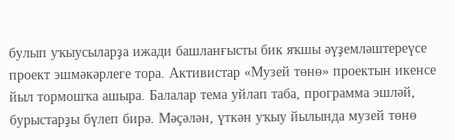булып уҡыусыларҙа ижади башланғысты бик яҡшы әүҙемләштереүсе проект эшмәкәрлеге тора. Активистар «Музей төнө» проектын икенсе йыл тормошҡа ашыра. Балалар тема уйлап таба, программа эшләй, бурыстарҙы бүлеп бирә. Мәҫәлән, үткән уҡыу йылында музей төнө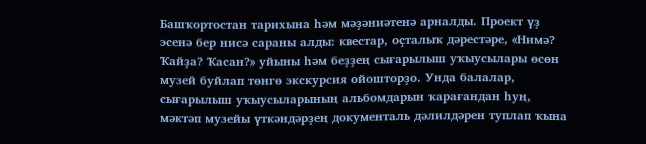Башҡортостан тарихына һәм мәҙәниәтенә арналды. Проект үҙ эсенә бер нисә сараны алды: квестар, оҫталыҡ дәрестәре, «Нимә? Ҡайҙа? Ҡасан?» уйыны һәм беҙҙең сығарылыш уҡыусылары өсөн музей буйлап төнгө экскурсия ойошторҙо. Унда балалар, сығарылыш уҡыусыларының альбомдарын ҡарағандан һуң, мәктәп музейы үткәндәрҙең документаль дәлилдәрен туплап ҡына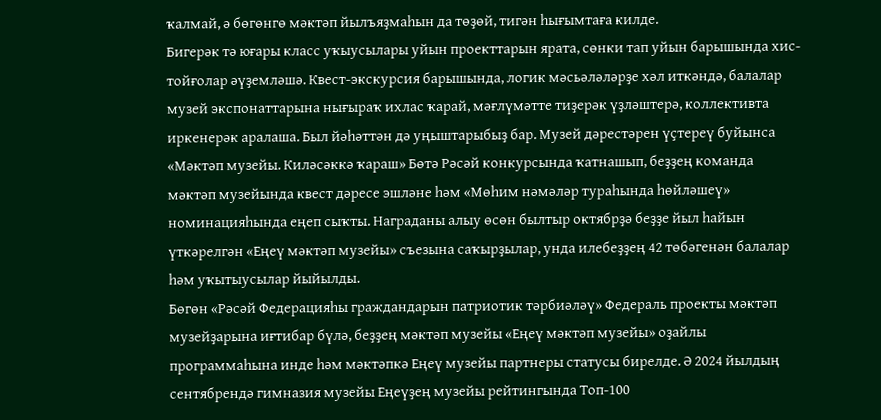ҡалмай, ә бөгөнгө мәктәп йылъяҙмаһын да төҙөй, тигән һығымтаға килде.
Бигерәк тә юғары класс уҡыусылары уйын проекттарын ярата, сөнки тап уйын барышында хис-тойғолар әүҙемләшә. Квест-экскурсия барышында, логик мәсьәләләрҙе хәл иткәндә, балалар музей экспонаттарына нығыраҡ ихлас ҡарай, мәғлүмәтте тиҙерәк үҙләштерә, коллективта иркенерәк аралаша. Был йәһәттән дә уңыштарыбыҙ бар. Музей дәрестәрен үҫтереү буйынса «Мәктәп музейы. Киләсәккә ҡараш» Бөтә Рәсәй конкурсында ҡатнашып, беҙҙең команда мәктәп музейында квест дәресе эшләне һәм «Мөһим нәмәләр тураһында һөйләшеү» номинацияһында еңеп сыҡты. Награданы алыу өсөн былтыр октябрҙә беҙҙе йыл һайын үткәрелгән «Еңеү мәктәп музейы» съезына саҡырҙылар, унда илебеҙҙең 42 төбәгенән балалар һәм уҡытыусылар йыйылды.
Бөгөн «Рәсәй Федерацияһы граждандарын патриотик тәрбиәләү» Федераль проекты мәктәп музейҙарына иғтибар бүлә, беҙҙең мәктәп музейы «Еңеү мәктәп музейы» оҙайлы программаһына инде һәм мәктәпкә Еңеү музейы партнеры статусы бирелде. Ә 2024 йылдың сентябрендә гимназия музейы Еңеүҙең музейы рейтингында Топ-100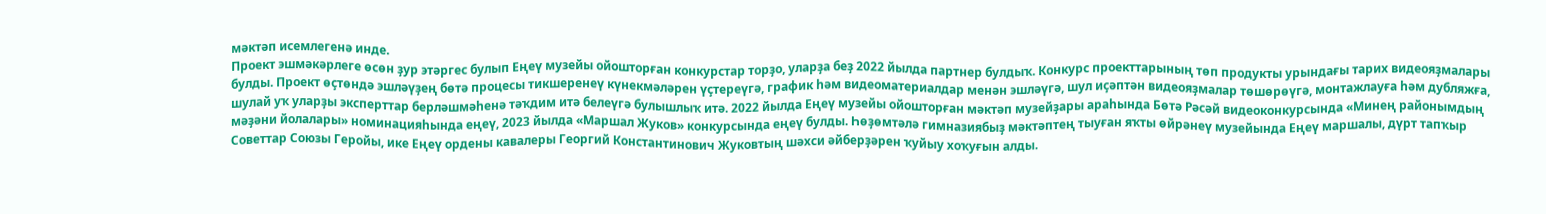мәктәп исемлегенә инде.
Проект эшмәкәрлеге өсөн ҙур этәргес булып Еңеү музейы ойошторған конкурстар торҙо, уларҙа беҙ 2022 йылда партнер булдыҡ. Конкурс проекттарының төп продукты урындағы тарих видеояҙмалары булды. Проект өҫтөндә эшләүҙең бөтә процесы тикшеренеү күнекмәләрен үҫтереүгә, график һәм видеоматериалдар менән эшләүгә, шул иҫәптән видеояҙмалар төшөрөүгә, монтажлауға һәм дубляжға, шулай уҡ уларҙы эксперттар берләшмәһенә тәҡдим итә белеүгә булышлыҡ итә. 2022 йылда Еңеү музейы ойошторған мәктәп музейҙары араһында Бөтә Рәсәй видеоконкурсында «Минең районымдың мәҙәни йолалары» номинацияһында еңеү, 2023 йылда «Маршал Жуков» конкурсында еңеү булды. Һөҙөмтәлә гимназиябыҙ мәктәптең тыуған яҡты өйрәнеү музейында Еңеү маршалы, дүрт тапҡыр Советтар Союзы Геройы, ике Еңеү ордены кавалеры Георгий Константинович Жуковтың шәхси әйберҙәрен ҡуйыу хоҡуғын алды.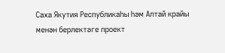Саха Якутия Республикаһы һәм Алтай крайы менән берлектәге проект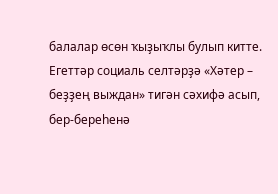балалар өсөн ҡыҙыҡлы булып китте. Егеттәр социаль селтәрҙә «Хәтер – беҙҙең выждан» тигән сәхифә асып, бер-береһенә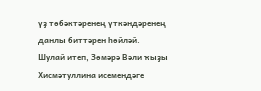үҙ төбәктәренең үткәндәренең данлы биттәрен һөйләй.
Шулай итеп, Зөмәрә Вәли ҡыҙы Хисмәтуллина исемендәге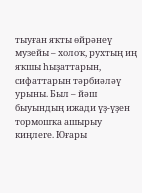тыуған яҡты өйрәнеү музейы – холоҡ, рухтың иң яҡшы һыҙаттарын, сифаттарын тәрбиәләү урыны. Был – йәш быуындың ижади үҙ-үҙен тормошҡа ашырыу киңлеге. Юғары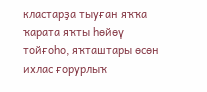кластарҙа тыуған яҡҡа ҡарата яҡты һөйөү тойғоһо, яҡташтары өсөн ихлас ғорурлыҡ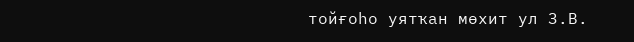тойғоһо уятҡан мөхит ул З.В.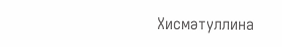Хисмәтуллина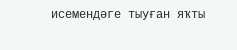исемендәге тыуған яҡты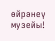өйрәнеү музейы!